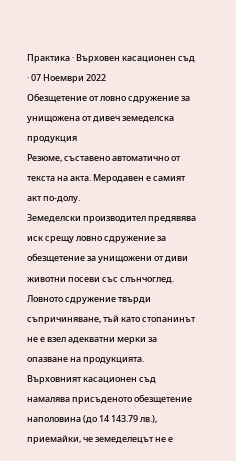Практика · Върховен касационен съд · 07 Ноември 2022
Обезщетение от ловно сдружение за унищожена от дивеч земеделска продукция
Резюме, съставено автоматично от текста на акта. Меродавен е самият акт по-долу.
Земеделски производител предявява иск срещу ловно сдружение за обезщетение за унищожени от диви животни посеви със слънчоглед. Ловното сдружение твърди съпричиняване, тъй като стопанинът не е взел адекватни мерки за опазване на продукцията. Върховният касационен съд намалява присъденото обезщетение наполовина (до 14 143.79 лв.), приемайки, че земеделецът не е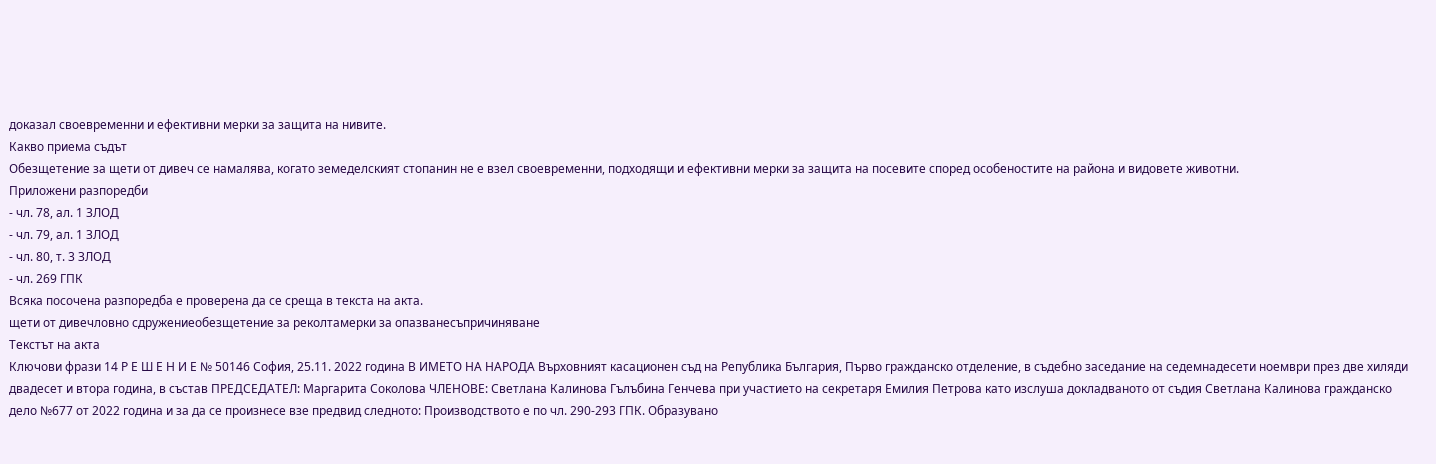доказал своевременни и ефективни мерки за защита на нивите.
Какво приема съдът
Обезщетение за щети от дивеч се намалява, когато земеделският стопанин не е взел своевременни, подходящи и ефективни мерки за защита на посевите според особеностите на района и видовете животни.
Приложени разпоредби
- чл. 78, ал. 1 ЗЛОД
- чл. 79, ал. 1 ЗЛОД
- чл. 80, т. 3 ЗЛОД
- чл. 269 ГПК
Всяка посочена разпоредба е проверена да се среща в текста на акта.
щети от дивечловно сдружениеобезщетение за реколтамерки за опазванесъпричиняване
Текстът на акта
Ключови фрази 14 Р Е Ш Е Н И Е № 50146 София, 25.11. 2022 година В ИМЕТО НА НАРОДА Върховният касационен съд на Република България, Първо гражданско отделение, в съдебно заседание на седемнадесети ноември през две хиляди двадесет и втора година, в състав ПРЕДСЕДАТЕЛ: Маргарита Соколова ЧЛЕНОВЕ: Светлана Калинова Гълъбина Генчева при участието на секретаря Емилия Петрова като изслуша докладваното от съдия Светлана Калинова гражданско дело №677 от 2022 година и за да се произнесе взе предвид следното: Производството е по чл. 290-293 ГПК. Образувано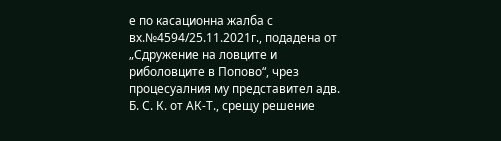е по касационна жалба с вх.№4594/25.11.2021г., подадена от „Сдружение на ловците и риболовците в Попово“, чрез процесуалния му представител адв. Б. С. К. от АК-Т., срещу решение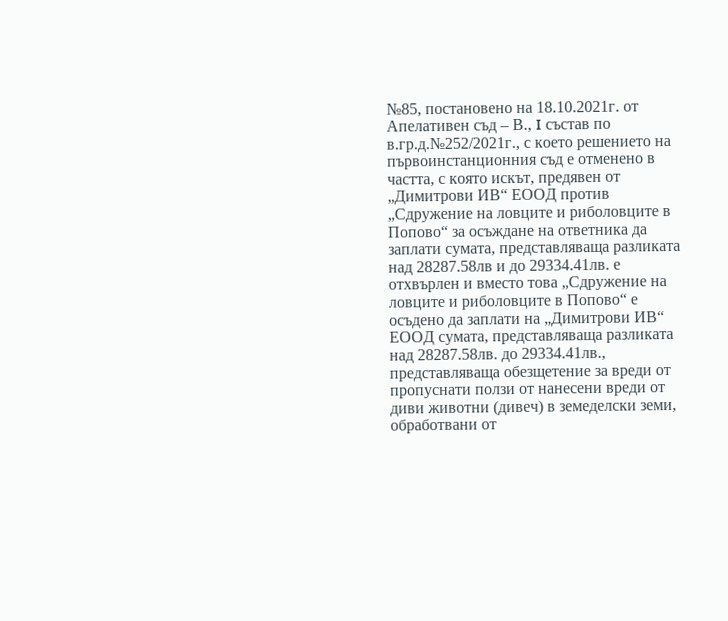№85, постановено на 18.10.2021г. от Апелативен съд – В., I състав по в.гр.д.№252/2021г., с което решението на първоинстанционния съд е отменено в частта, с която искът, предявен от „Димитрови ИВ“ ЕООД против „Сдружение на ловците и риболовците в Попово“ за осъждане на ответника да заплати сумата, представляваща разликата над 28287.58лв и до 29334.41лв. е отхвърлен и вместо това „Сдружение на ловците и риболовците в Попово“ е осъдено да заплати на „Димитрови ИВ“ ЕООД сумата, представляваща разликата над 28287.58лв. до 29334.41лв., представляваща обезщетение за вреди от пропуснати ползи от нанесени вреди от диви животни (дивеч) в земеделски земи, обработвани от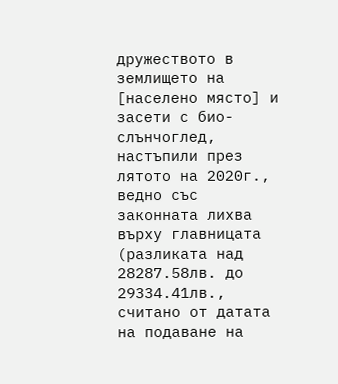дружеството в землището на [населено място] и засети с био-слънчоглед, настъпили през лятото на 2020г., ведно със законната лихва върху главницата (разликата над 28287.58лв. до 29334.41лв., считано от датата на подаване на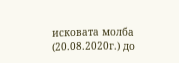исковата молба (20.08.2020г.) до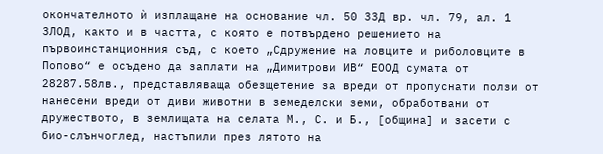окончателното ѝ изплащане на основание чл. 50 ЗЗД вр. чл. 79, ал. 1 ЗЛОД, както и в частта, с която е потвърдено решението на първоинстанционния съд, с което „Сдружение на ловците и риболовците в Попово“ е осъдено да заплати на „Димитрови ИВ“ ЕООД сумата от 28287.58лв., представляваща обезщетение за вреди от пропуснати ползи от нанесени вреди от диви животни в земеделски земи, обработвани от дружеството, в землищата на селата М., С. и Б., [община] и засети с био-слънчоглед, настъпили през лятото на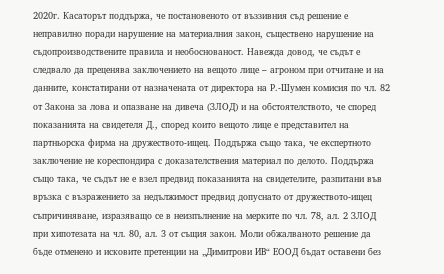2020г. Касаторът поддържа, че постановеното от въззивния съд решение е неправилно поради нарушение на материалния закон, съществено нарушение на съдопроизводствените правила и необоснованост. Навежда довод, че съдът е следвало да преценява заключението на вещото лице – агроном при отчитане и на данните, констатирани от назначената от директора на Р.-Шумен комисия по чл. 82 от Закона за лова и опазване на дивеча (ЗЛОД) и на обстоятелството, че според показанията на свидетеля Д., според които вещото лице е представител на партньорска фирма на дружеството-ищец. Поддържа също така, че експертното заключение не кореспондира с доказателствения материал по делото. Поддържа също така, че съдът не е взел предвид показанията на свидетелите, разпитани във връзка с възражението за недължимост предвид допуснато от дружеството-ищец съпричиняване, изразяващо се в неизпълнение на мерките по чл. 78, ал. 2 ЗЛОД при хипотезата на чл. 80, ал. 3 от същия закон. Моли обжалваното решение да бъде отменено и исковите претенции на „Димитрови ИВ“ ЕООД бъдат оставени без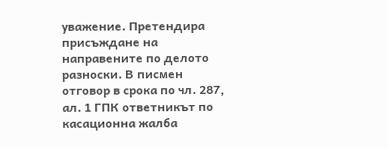уважение. Претендира присъждане на направените по делото разноски. В писмен отговор в срока по чл. 287, ал. 1 ГПК ответникът по касационна жалба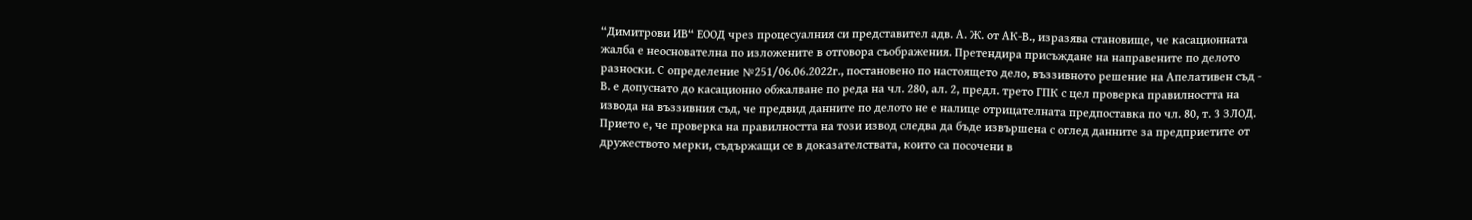“Димитрови ИВ“ ЕООД чрез процесуалния си представител адв. А. Ж. от АК-В., изразява становище, че касационната жалба е неоснователна по изложените в отговора съображения. Претендира присъждане на направените по делото разноски. С определение №251/06.06.2022г., постановено по настоящето дело, въззивното решение на Апелативен съд - В. е допуснато до касационно обжалване по реда на чл. 280, ал. 2, предл. трето ГПК с цел проверка правилността на извода на въззивния съд, че предвид данните по делото не е налице отрицателната предпоставка по чл. 80, т. 3 ЗЛОД. Прието е, че проверка на правилността на този извод следва да бъде извършена с оглед данните за предприетите от дружеството мерки, съдържащи се в доказателствата, които са посочени в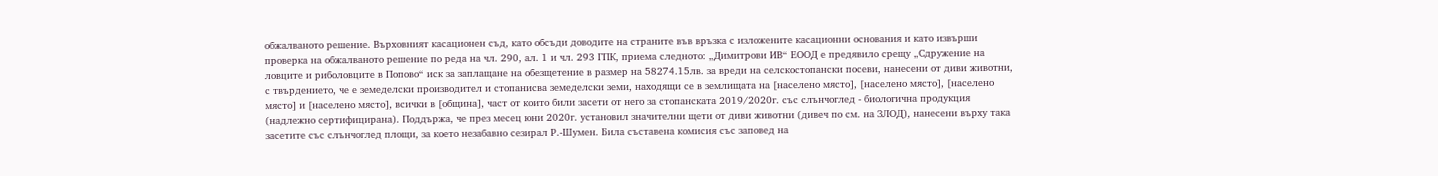обжалваното решение. Върховният касационен съд, като обсъди доводите на страните във връзка с изложените касационни основания и като извърши проверка на обжалваното решение по реда на чл. 290, ал. 1 и чл. 293 ГПК, приема следното: „Димитрови ИВ“ ЕООД е предявило срещу „Сдружение на ловците и риболовците в Попово“ иск за заплащане на обезщетение в размер на 58274.15лв. за вреди на селскостопански посеви, нанесени от диви животни, с твърдението, че е земеделски производител и стопанисва земеделски земи, находящи се в землищата на [населено място], [населено място], [населено място] и [населено място], всички в [община], част от които били засети от него за стопанската 2019/2020г. със слънчоглед - биологична продукция (надлежно сертифицирана). Поддържа, че през месец юни 2020г. установил значителни щети от диви животни (дивеч по см. на ЗЛОД), нанесени върху така засетите със слънчоглед площи, за което незабавно сезирал Р.-Шумен. Била съставена комисия със заповед на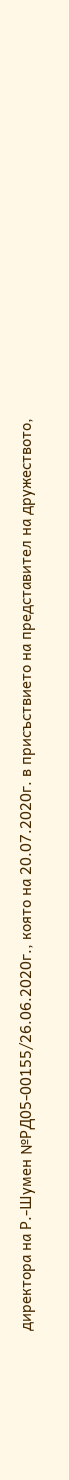директора на Р.-Шумен №РД05-00155/26.06.2020г., която на 20.07.2020г. в присъствието на представител на дружеството,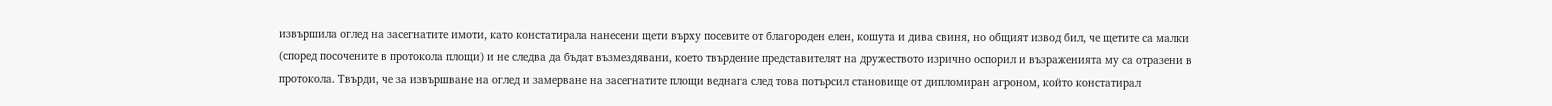извършила оглед на засегнатите имоти, като констатирала нанесени щети върху посевите от благороден елен, кошута и дива свиня, но общият извод бил, че щетите са малки (според посочените в протокола площи) и не следва да бъдат възмездявани, което твърдение представителят на дружеството изрично оспорил и възраженията му са отразени в протокола. Твърди, че за извършване на оглед и замерване на засегнатите площи веднага след това потърсил становище от дипломиран агроном, който констатирал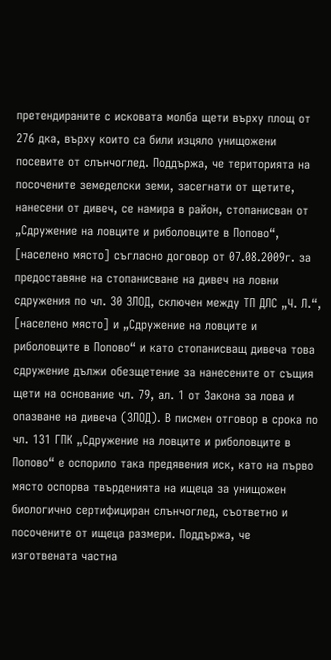претендираните с исковата молба щети върху площ от 276 дка, върху които са били изцяло унищожени посевите от слънчоглед. Поддържа, че територията на посочените земеделски земи, засегнати от щетите, нанесени от дивеч, се намира в район, стопанисван от „Сдружение на ловците и риболовците в Попово“, [населено място] съгласно договор от 07.08.2009г. за предоставяне на стопанисване на дивеч на ловни сдружения по чл. 30 ЗЛОД, сключен между ТП ДЛС „Ч. Л.“, [населено място] и „Сдружение на ловците и риболовците в Попово“ и като стопанисващ дивеча това сдружение дължи обезщетение за нанесените от същия щети на основание чл. 79, ал. 1 от Закона за лова и опазване на дивеча (ЗЛОД). В писмен отговор в срока по чл. 131 ГПК „Сдружение на ловците и риболовците в Попово“ е оспорило така предявения иск, като на първо място оспорва твърденията на ищеца за унищожен биологично сертифициран слънчоглед, съответно и посочените от ищеца размери. Поддържа, че изготвената частна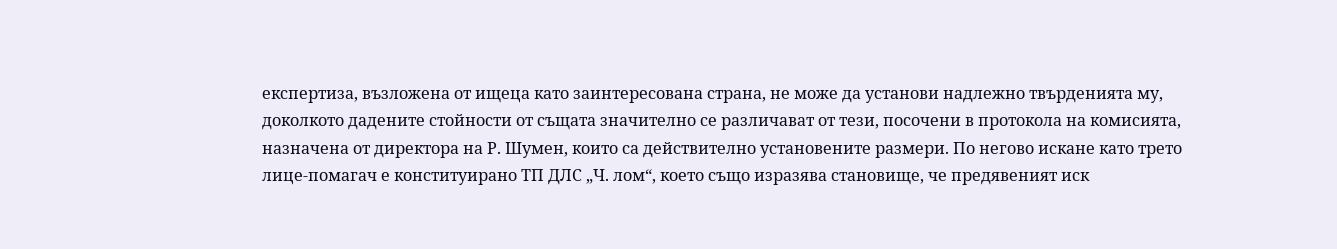експертиза, възложена от ищеца като заинтересована страна, не може да установи надлежно твърденията му, доколкото дадените стойности от същата значително се различават от тези, посочени в протокола на комисията, назначена от директора на Р. Шумен, които са действително установените размери. По негово искане като трето лице-помагач е конституирано ТП ДЛС „Ч. лом“, което също изразява становище, че предявеният иск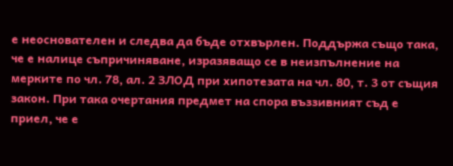е неоснователен и следва да бъде отхвърлен. Поддържа също така, че е налице съпричиняване, изразяващо се в неизпълнение на мерките по чл. 78, ал. 2 ЗЛОД при хипотезата на чл. 80, т. 3 от същия закон. При така очертания предмет на спора въззивният съд е приел, че е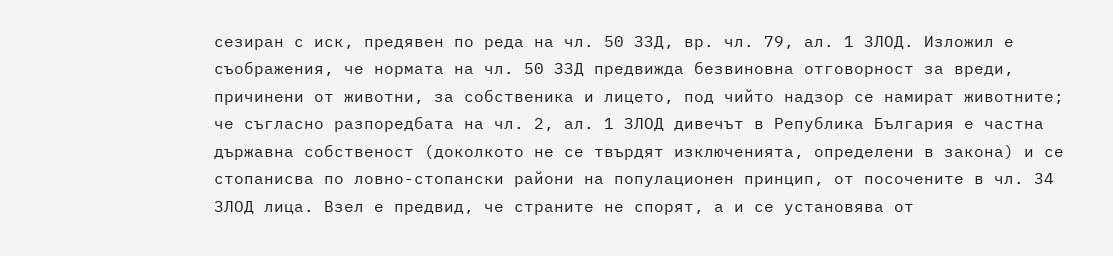сезиран с иск, предявен по реда на чл. 50 ЗЗД, вр. чл. 79, ал. 1 ЗЛОД. Изложил е съображения, че нормата на чл. 50 ЗЗД предвижда безвиновна отговорност за вреди, причинени от животни, за собственика и лицето, под чийто надзор се намират животните; че съгласно разпоредбата на чл. 2, ал. 1 ЗЛОД дивечът в Република България е частна държавна собственост (доколкото не се твърдят изключенията, определени в закона) и се стопанисва по ловно-стопански райони на популационен принцип, от посочените в чл. 34 ЗЛОД лица. Взел е предвид, че страните не спорят, а и се установява от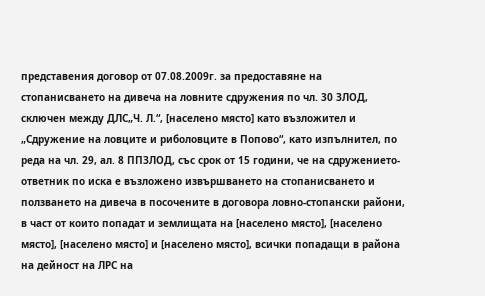представения договор от 07.08.2009г. за предоставяне на стопанисването на дивеча на ловните сдружения по чл. 30 ЗЛОД, сключен между ДЛС„Ч. Л.“, [населено място] като възложител и „Сдружение на ловците и риболовците в Попово“, като изпълнител, по реда на чл. 29, ал. 8 ППЗЛОД, със срок от 15 години, че на сдружението-ответник по иска е възложено извършването на стопанисването и ползването на дивеча в посочените в договора ловно-стопански райони, в част от които попадат и землищата на [населено място], [населено място], [населено място] и [населено място], всички попадащи в района на дейност на ЛРС на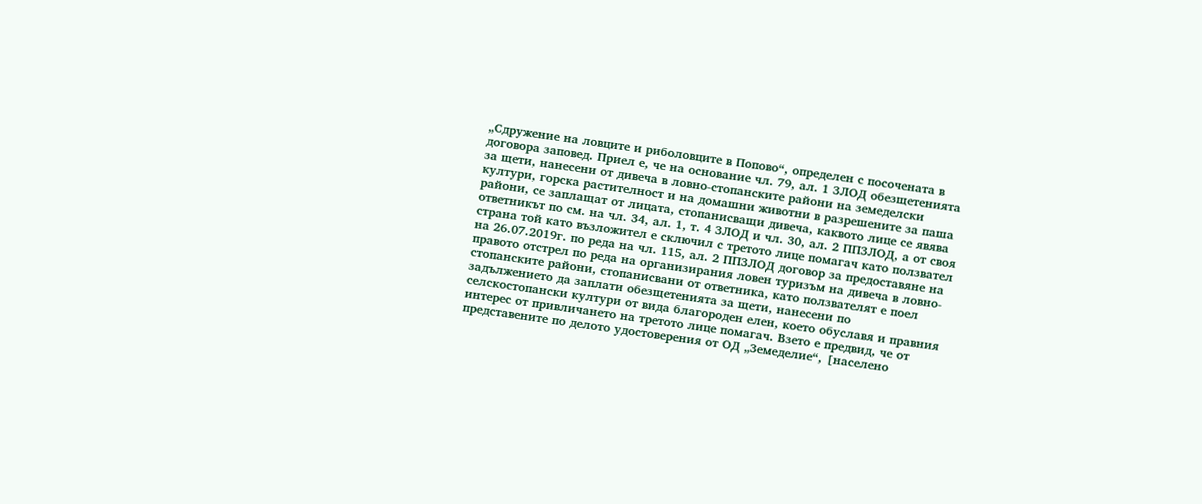„Сдружение на ловците и риболовците в Попово“, определен с посочената в договора заповед. Приел е, че на основание чл. 79, ал. 1 ЗЛОД обезщетенията за щети, нанесени от дивеча в ловно-стопанските райони на земеделски култури, горска растителност и на домашни животни в разрешените за паша райони, се заплащат от лицата, стопанисващи дивеча, каквото лице се явява ответникът по см. на чл. 34, ал. 1, т. 4 ЗЛОД и чл. 30, ал. 2 ППЗЛОД, а от своя страна той като възложител е сключил с третото лице помагач като ползвател на 26.07.2019г. по реда на чл. 115, ал. 2 ППЗЛОД договор за предоставяне на правото отстрел по реда на организирания ловен туризъм на дивеча в ловно-стопанските райони, стопанисвани от ответника, като ползвателят е поел задължението да заплати обезщетенията за щети, нанесени по селскостопански култури от вида благороден елен, което обуславя и правния интерес от привличането на третото лице помагач. Взето е предвид, че от представените по делото удостоверения от ОД „Земеделие“, [населено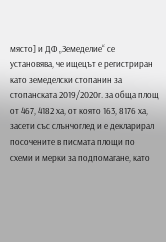място] и ДФ „Земеделие“ се установява, че ищецът е регистриран като земеделски стопанин за стопанската 2019/2020г. за обща площ от 467, 4182 ха, от която 163, 8176 ха, засети със слънчоглед и е декларирал посочените в писмата площи по схеми и мерки за подпомагане, като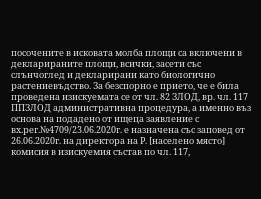посочените в исковата молба площи са включени в декларираните площи, всички, засети със слънчоглед и декларирани като биологично растениевъдство. За безспорно е прието, че е била проведена изискуемата се от чл. 82 ЗЛОД, вр. чл. 117 ППЗЛОД административна процедура, а именно въз основа на подадено от ищеца заявление с вх.рег.№4709/23.06.2020г. е назначена със заповед от 26.06.2020г. на директора на Р. [населено място] комисия в изискуемия състав по чл. 117,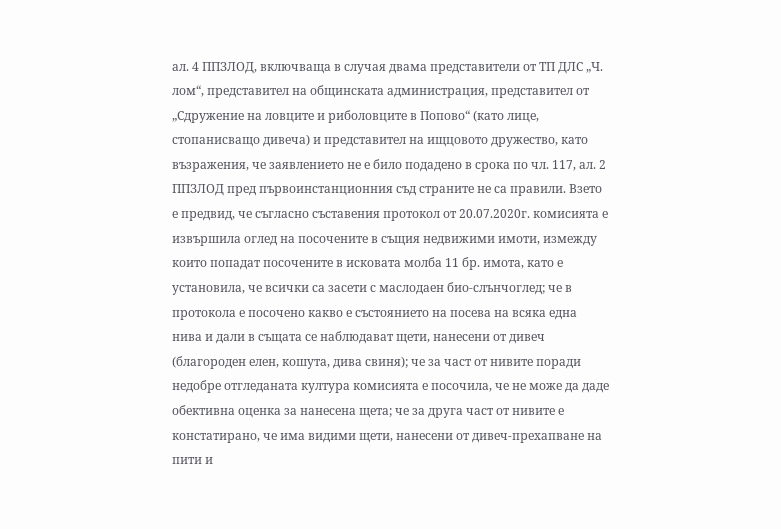ал. 4 ППЗЛОД, включваща в случая двама представители от ТП ДЛС „Ч. лом“, представител на общинската администрация, представител от „Сдружение на ловците и риболовците в Попово“ (като лице, стопанисващо дивеча) и представител на ищцовото дружество, като възражения, че заявлението не е било подадено в срока по чл. 117, ал. 2 ППЗЛОД пред първоинстанционния съд страните не са правили. Взето е предвид, че съгласно съставения протокол от 20.07.2020г. комисията е извършила оглед на посочените в същия недвижими имоти, измежду които попадат посочените в исковата молба 11 бр. имота, като е установила, че всички са засети с маслодаен био-слънчоглед; че в протокола е посочено какво е състоянието на посева на всяка една нива и дали в същата се наблюдават щети, нанесени от дивеч (благороден елен, кошута, дива свиня); че за част от нивите поради недобре отгледаната култура комисията е посочила, че не може да даде обективна оценка за нанесена щета; че за друга част от нивите е констатирано, че има видими щети, нанесени от дивеч-прехапване на пити и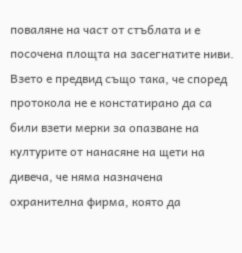поваляне на част от стъблата и е посочена площта на засегнатите ниви. Взето е предвид също така, че според протокола не е констатирано да са били взети мерки за опазване на културите от нанасяне на щети на дивеча, че няма назначена охранителна фирма, която да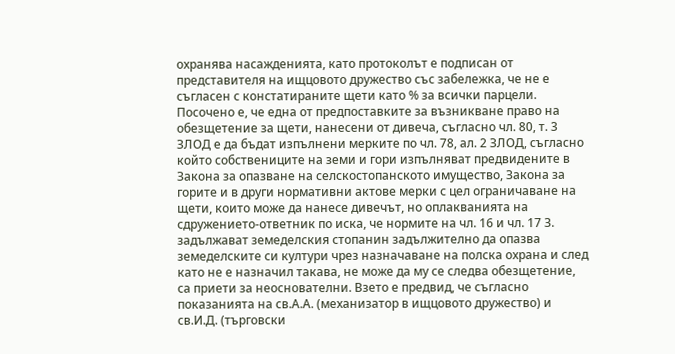охранява насажденията, като протоколът е подписан от представителя на ищцовото дружество със забележка, че не е съгласен с констатираните щети като % за всички парцели. Посочено е, че една от предпоставките за възникване право на обезщетение за щети, нанесени от дивеча, съгласно чл. 80, т. 3 ЗЛОД е да бъдат изпълнени мерките по чл. 78, ал. 2 ЗЛОД, съгласно който собствениците на земи и гори изпълняват предвидените в Закона за опазване на селскостопанското имущество, Закона за горите и в други нормативни актове мерки с цел ограничаване на щети, които може да нанесе дивечът, но оплакванията на сдружението-ответник по иска, че нормите на чл. 16 и чл. 17 З. задължават земеделския стопанин задължително да опазва земеделските си култури чрез назначаване на полска охрана и след като не е назначил такава, не може да му се следва обезщетение, са приети за неоснователни. Взето е предвид, че съгласно показанията на св.А.А. (механизатор в ищцовото дружество) и св.И.Д. (търговски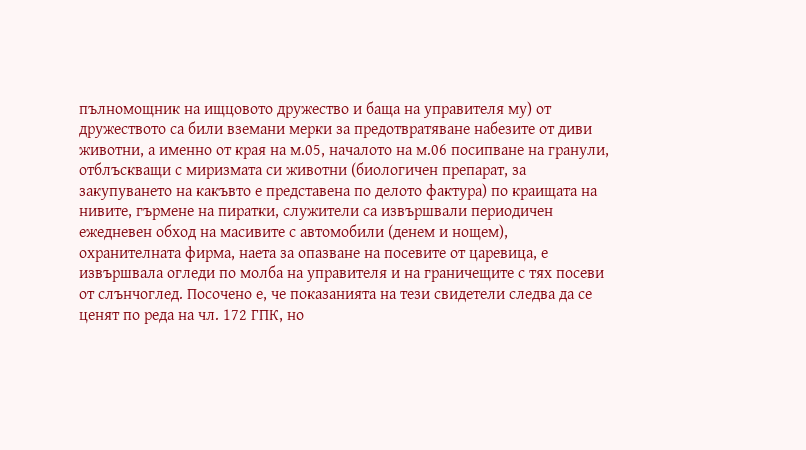пълномощник на ищцовото дружество и баща на управителя му) от дружеството са били вземани мерки за предотвратяване набезите от диви животни, а именно от края на м.05, началото на м.06 посипване на гранули, отблъскващи с миризмата си животни (биологичен препарат, за закупуването на какъвто е представена по делото фактура) по краищата на нивите, гърмене на пиратки, служители са извършвали периодичен ежедневен обход на масивите с автомобили (денем и нощем), охранителната фирма, наета за опазване на посевите от царевица, е извършвала огледи по молба на управителя и на граничещите с тях посеви от слънчоглед. Посочено е, че показанията на тези свидетели следва да се ценят по реда на чл. 172 ГПК, но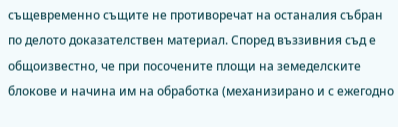същевременно същите не противоречат на останалия събран по делото доказателствен материал. Според въззивния съд е общоизвестно, че при посочените площи на земеделските блокове и начина им на обработка (механизирано и с ежегодно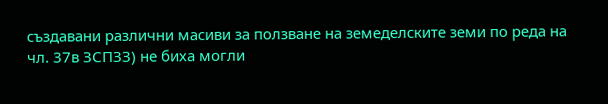създавани различни масиви за ползване на земеделските земи по реда на чл. 37в ЗСПЗЗ) не биха могли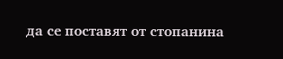да се поставят от стопанина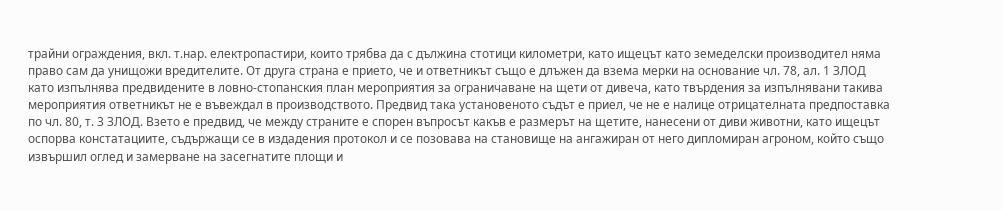трайни ограждения, вкл. т.нар. електропастири, които трябва да с дължина стотици километри, като ищецът като земеделски производител няма право сам да унищожи вредителите. От друга страна е прието, че и ответникът също е длъжен да взема мерки на основание чл. 78, ал. 1 ЗЛОД като изпълнява предвидените в ловно-стопанския план мероприятия за ограничаване на щети от дивеча, като твърдения за изпълнявани такива мероприятия ответникът не е въвеждал в производството. Предвид така установеното съдът е приел, че не е налице отрицателната предпоставка по чл. 80, т. 3 ЗЛОД. Взето е предвид, че между страните е спорен въпросът какъв е размерът на щетите, нанесени от диви животни, като ищецът оспорва констатациите, съдържащи се в издадения протокол и се позовава на становище на ангажиран от него дипломиран агроном, който също извършил оглед и замерване на засегнатите площи и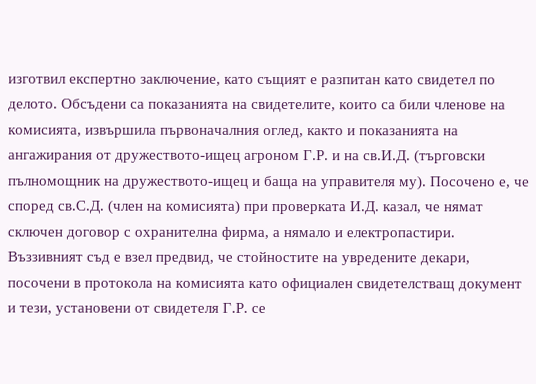изготвил експертно заключение, като същият е разпитан като свидетел по делото. Обсъдени са показанията на свидетелите, които са били членове на комисията, извършила първоначалния оглед, както и показанията на ангажирания от дружеството-ищец агроном Г.Р. и на св.И.Д. (търговски пълномощник на дружеството-ищец и баща на управителя му). Посочено е, че според св.С.Д. (член на комисията) при проверката И.Д. казал, че нямат сключен договор с охранителна фирма, а нямало и електропастири. Въззивният съд е взел предвид, че стойностите на увредените декари, посочени в протокола на комисията като официален свидетелстващ документ и тези, установени от свидетеля Г.Р. се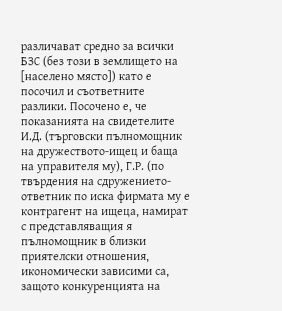различават средно за всички БЗС (без този в землището на [населено място]) като е посочил и съответните разлики. Посочено е, че показанията на свидетелите И.Д. (търговски пълномощник на дружеството-ищец и баща на управителя му), Г.Р. (по твърдения на сдружението-ответник по иска фирмата му е контрагент на ищеца, намират с представляващия я пълномощник в близки приятелски отношения, икономически зависими са, защото конкуренцията на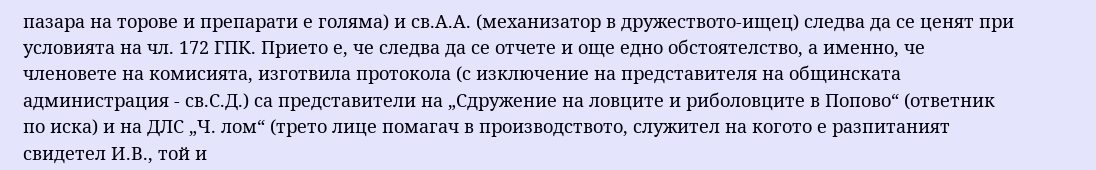пазара на торове и препарати е голяма) и св.А.А. (механизатор в дружеството-ищец) следва да се ценят при условията на чл. 172 ГПК. Прието е, че следва да се отчете и още едно обстоятелство, а именно, че членовете на комисията, изготвила протокола (с изключение на представителя на общинската администрация - св.С.Д.) са представители на „Сдружение на ловците и риболовците в Попово“ (ответник по иска) и на ДЛС „Ч. лом“ (трето лице помагач в производството, служител на когото е разпитаният свидетел И.В., той и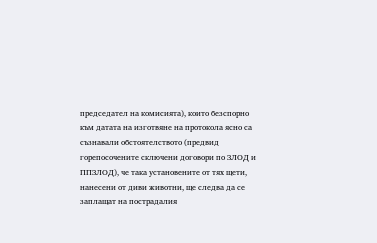председател на комисията), които безспорно към датата на изготвяне на протокола ясно са съзнавали обстоятелството (предвид горепосочените сключени договори по ЗЛОД и ППЗЛОД), че така установените от тях щети, нанесени от диви животни, ще следва да се заплащат на пострадалия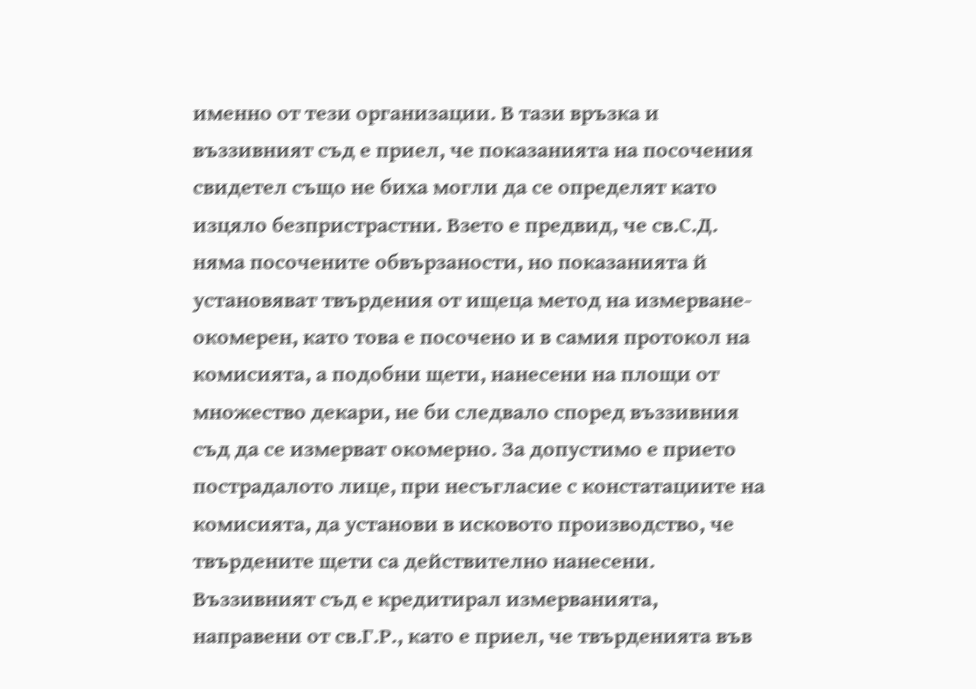именно от тези организации. В тази връзка и въззивният съд е приел, че показанията на посочения свидетел също не биха могли да се определят като изцяло безпристрастни. Взето е предвид, че св.С.Д. няма посочените обвързаности, но показанията й установяват твърдения от ищеца метод на измерване-окомерен, като това е посочено и в самия протокол на комисията, а подобни щети, нанесени на площи от множество декари, не би следвало според въззивния съд да се измерват окомерно. За допустимо е прието пострадалото лице, при несъгласие с констатациите на комисията, да установи в исковото производство, че твърдените щети са действително нанесени. Въззивният съд е кредитирал измерванията, направени от св.Г.Р., като е приел, че твърденията във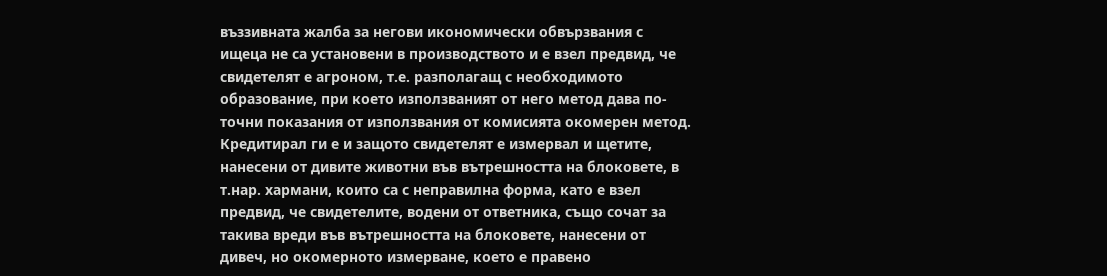въззивната жалба за негови икономически обвързвания с ищеца не са установени в производството и е взел предвид, че свидетелят е агроном, т.е. разполагащ с необходимото образование, при което използваният от него метод дава по-точни показания от използвания от комисията окомерен метод. Кредитирал ги е и защото свидетелят е измервал и щетите, нанесени от дивите животни във вътрешността на блоковете, в т.нар. хармани, които са с неправилна форма, като е взел предвид, че свидетелите, водени от ответника, също сочат за такива вреди във вътрешността на блоковете, нанесени от дивеч, но окомерното измерване, което е правено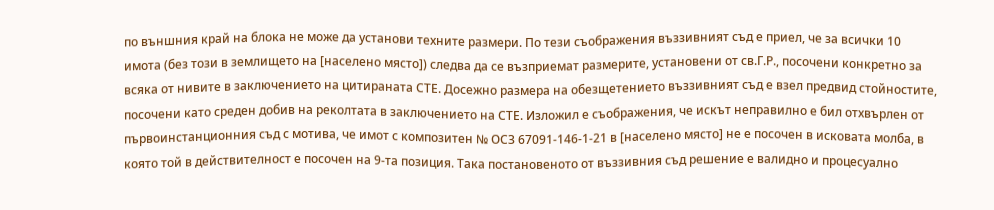по външния край на блока не може да установи техните размери. По тези съображения въззивният съд е приел, че за всички 10 имота (без този в землището на [населено място]) следва да се възприемат размерите, установени от св.Г.Р., посочени конкретно за всяка от нивите в заключението на цитираната СТЕ. Досежно размера на обезщетението въззивният съд е взел предвид стойностите, посочени като среден добив на реколтата в заключението на СТЕ. Изложил е съображения, че искът неправилно е бил отхвърлен от първоинстанционния съд с мотива, че имот с композитен № ОСЗ 67091-146-1-21 в [населено място] не е посочен в исковата молба, в която той в действителност е посочен на 9-та позиция. Така постановеното от въззивния съд решение е валидно и процесуално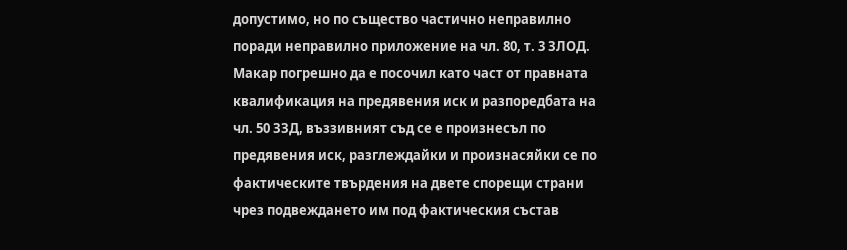допустимо, но по същество частично неправилно поради неправилно приложение на чл. 80, т. 3 ЗЛОД. Макар погрешно да е посочил като част от правната квалификация на предявения иск и разпоредбата на чл. 50 ЗЗД, въззивният съд се е произнесъл по предявения иск, разглеждайки и произнасяйки се по фактическите твърдения на двете спорещи страни чрез подвеждането им под фактическия състав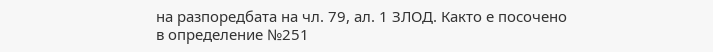на разпоредбата на чл. 79, ал. 1 ЗЛОД. Както е посочено в определение №251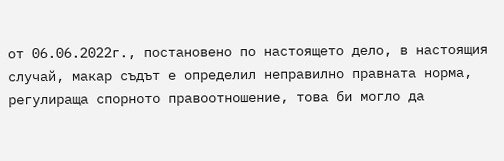от 06.06.2022г., постановено по настоящето дело, в настоящия случай, макар съдът е определил неправилно правната норма, регулираща спорното правоотношение, това би могло да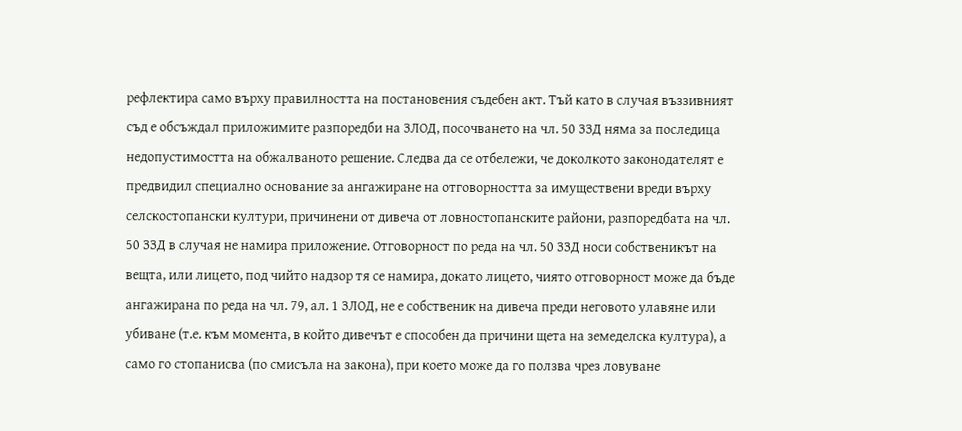рефлектира само върху правилността на постановения съдебен акт. Тъй като в случая въззивният съд е обсъждал приложимите разпоредби на ЗЛОД, посочването на чл. 50 ЗЗД няма за последица недопустимостта на обжалваното решение. Следва да се отбележи, че доколкото законодателят е предвидил специално основание за ангажиране на отговорността за имуществени вреди върху селскостопански култури, причинени от дивеча от ловностопанските райони, разпоредбата на чл. 50 ЗЗД в случая не намира приложение. Отговорност по реда на чл. 50 ЗЗД носи собственикът на вещта, или лицето, под чийто надзор тя се намира, докато лицето, чиято отговорност може да бъде ангажирана по реда на чл. 79, ал. 1 ЗЛОД, не е собственик на дивеча преди неговото улавяне или убиване (т.е. към момента, в който дивечът е способен да причини щета на земеделска култура), а само го стопанисва (по смисъла на закона), при което може да го ползва чрез ловуване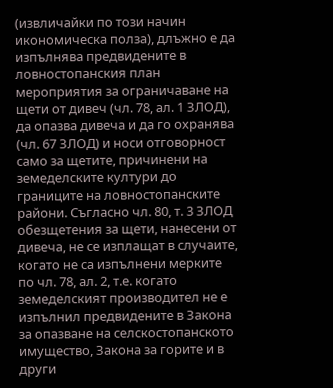(извличайки по този начин икономическа полза), длъжно е да изпълнява предвидените в ловностопанския план мероприятия за ограничаване на щети от дивеч (чл. 78, ал. 1 ЗЛОД), да опазва дивеча и да го охранява (чл. 67 ЗЛОД) и носи отговорност само за щетите, причинени на земеделските култури до границите на ловностопанските райони. Съгласно чл. 80, т. 3 ЗЛОД обезщетения за щети, нанесени от дивеча, не се изплащат в случаите, когато не са изпълнени мерките по чл. 78, ал. 2, т.е. когато земеделският производител не е изпълнил предвидените в Закона за опазване на селскостопанското имущество, Закона за горите и в други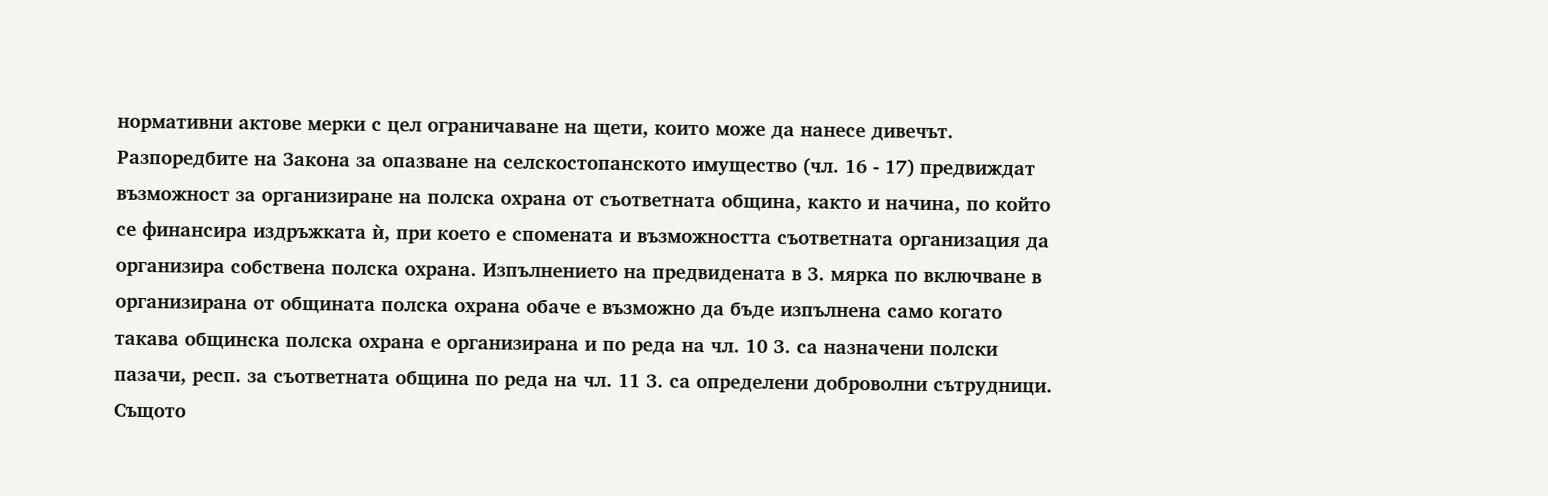нормативни актове мерки с цел ограничаване на щети, които може да нанесе дивечът. Разпоредбите на Закона за опазване на селскостопанското имущество (чл. 16 - 17) предвиждат възможност за организиране на полска охрана от съответната община, както и начина, по който се финансира издръжката ѝ, при което е спомената и възможността съответната организация да организира собствена полска охрана. Изпълнението на предвидената в З. мярка по включване в организирана от общината полска охрана обаче е възможно да бъде изпълнена само когато такава общинска полска охрана е организирана и по реда на чл. 10 З. са назначени полски пазачи, респ. за съответната община по реда на чл. 11 З. са определени доброволни сътрудници. Същото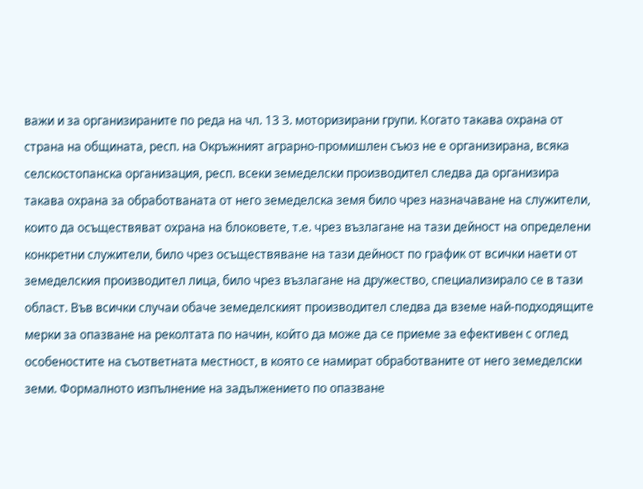важи и за организираните по реда на чл. 13 З. моторизирани групи. Когато такава охрана от страна на общината, респ. на Окръжният аграрно-промишлен съюз не е организирана, всяка селскостопанска организация, респ. всеки земеделски производител следва да организира такава охрана за обработваната от него земеделска земя било чрез назначаване на служители, които да осъществяват охрана на блоковете, т.е. чрез възлагане на тази дейност на определени конкретни служители, било чрез осъществяване на тази дейност по график от всички наети от земеделския производител лица, било чрез възлагане на дружество, специализирало се в тази област. Във всички случаи обаче земеделският производител следва да вземе най-подходящите мерки за опазване на реколтата по начин, който да може да се приеме за ефективен с оглед особеностите на съответната местност, в която се намират обработваните от него земеделски земи. Формалното изпълнение на задължението по опазване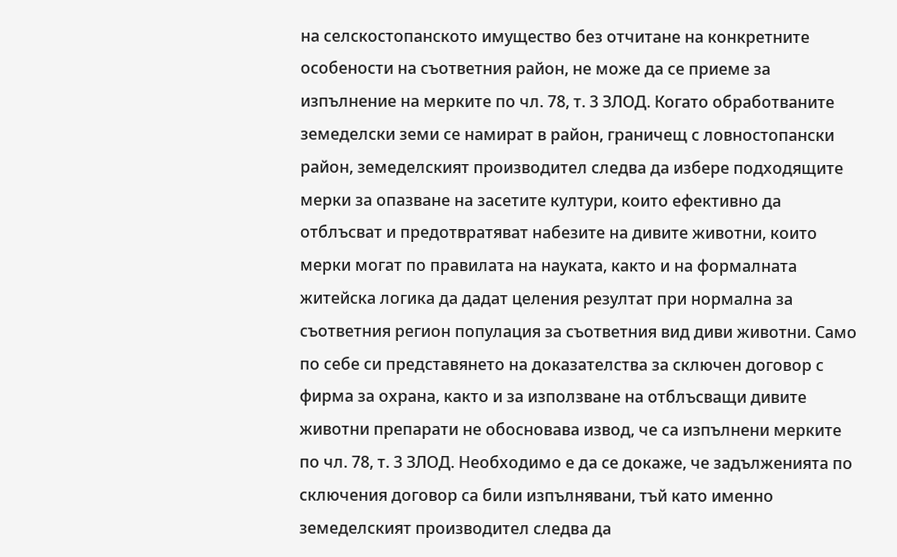на селскостопанското имущество без отчитане на конкретните особености на съответния район, не може да се приеме за изпълнение на мерките по чл. 78, т. 3 ЗЛОД. Когато обработваните земеделски земи се намират в район, граничещ с ловностопански район, земеделският производител следва да избере подходящите мерки за опазване на засетите култури, които ефективно да отблъсват и предотвратяват набезите на дивите животни, които мерки могат по правилата на науката, както и на формалната житейска логика да дадат целения резултат при нормална за съответния регион популация за съответния вид диви животни. Само по себе си представянето на доказателства за сключен договор с фирма за охрана, както и за използване на отблъсващи дивите животни препарати не обосновава извод, че са изпълнени мерките по чл. 78, т. 3 ЗЛОД. Необходимо е да се докаже, че задълженията по сключения договор са били изпълнявани, тъй като именно земеделският производител следва да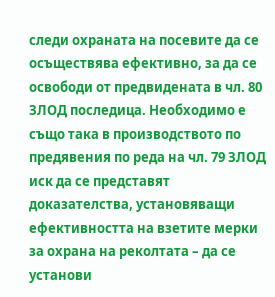следи охраната на посевите да се осъществява ефективно, за да се освободи от предвидената в чл. 80 ЗЛОД последица. Необходимо е също така в производството по предявения по реда на чл. 79 ЗЛОД иск да се представят доказателства, установяващи ефективността на взетите мерки за охрана на реколтата – да се установи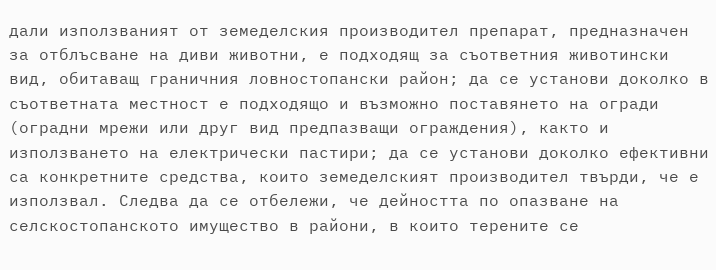дали използваният от земеделския производител препарат, предназначен за отблъсване на диви животни, е подходящ за съответния животински вид, обитаващ граничния ловностопански район; да се установи доколко в съответната местност е подходящо и възможно поставянето на огради (оградни мрежи или друг вид предпазващи ограждения), както и използването на електрически пастири; да се установи доколко ефективни са конкретните средства, които земеделският производител твърди, че е използвал. Следва да се отбележи, че дейността по опазване на селскостопанското имущество в райони, в които терените се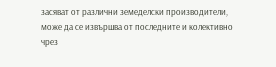засяват от различни земеделски производители, може да се извършва от последните и колективно чрез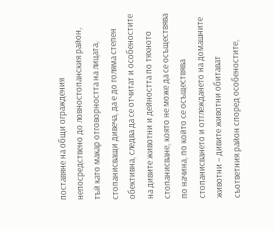поставяне на общи ограждения непосредствено до ловностопанския район, тъй като макар отговорността на лицата, стопанисващи дивеча, да е до голяма степен обективна, следва да се отчитат и особеностите на дивите животни и дейността по тяхното стопанисване, която не може да се осъществява по начина, по който се осъществява стопанисването и отглеждането на домашните животни – дивите животни обитават съответния район според особеностите,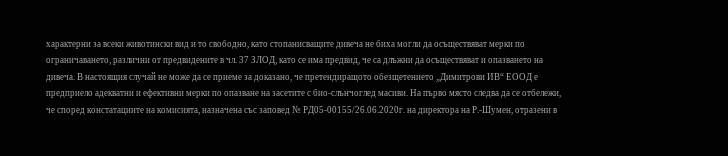характерни за всеки животински вид и то свободно, като стопанисващите дивеча не биха могли да осъществяват мерки по ограничаването, различни от предвидените в чл. 37 ЗЛОД, като се има предвид, че са длъжни да осъществяват и опазването на дивеча. В настоящия случай не може да се приеме за доказано, че претендиращото обезщетението „Димитрови ИВ“ ЕООД е предприело адекватни и ефективни мерки по опазване на засетите с био-слънчоглед масиви. На първо място следва да се отбележи, че според констатациите на комисията, назначена със заповед № РД05-00155/26.06.2020г. на директора на Р.-Шумен, отразени в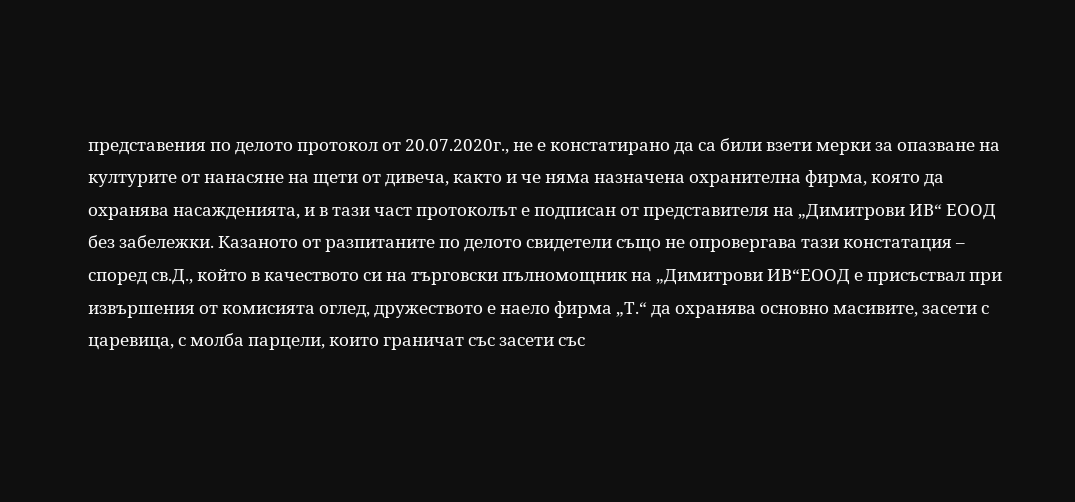представения по делото протокол от 20.07.2020г., не е констатирано да са били взети мерки за опазване на културите от нанасяне на щети от дивеча, както и че няма назначена охранителна фирма, която да охранява насажденията, и в тази част протоколът е подписан от представителя на „Димитрови ИВ“ ЕООД без забележки. Казаното от разпитаните по делото свидетели също не опровергава тази констатация – според св.Д., който в качеството си на търговски пълномощник на „Димитрови ИВ“ЕООД е присъствал при извършения от комисията оглед, дружеството е наело фирма „Т.“ да охранява основно масивите, засети с царевица, с молба парцели, които граничат със засети със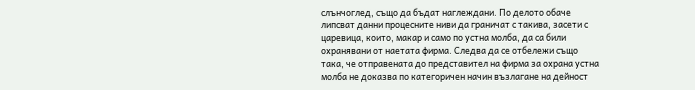слънчоглед, също да бъдат наглеждани. По делото обаче липсват данни процесните ниви да граничат с такива, засети с царевица, които, макар и само по устна молба, да са били охранявани от наетата фирма. Следва да се отбележи също така, че отправената до представител на фирма за охрана устна молба не доказва по категоричен начин възлагане на дейност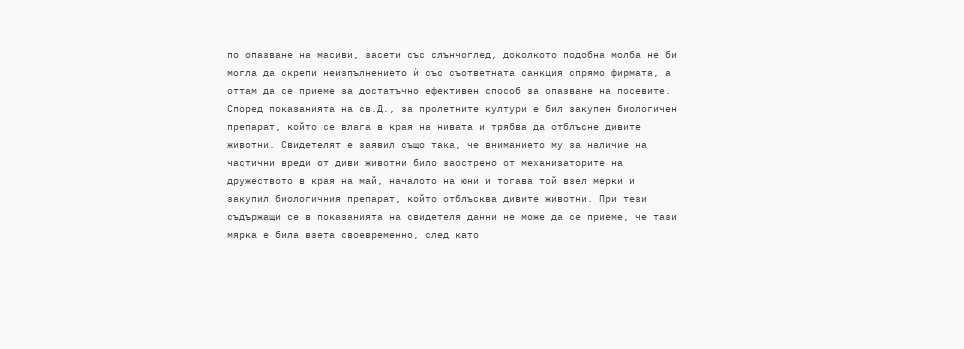по опазване на масиви, засети със слънчоглед, доколкото подобна молба не би могла да скрепи неизпълнението ѝ със съответната санкция спрямо фирмата, а оттам да се приеме за достатъчно ефективен способ за опазване на посевите. Според показанията на св.Д., за пролетните култури е бил закупен биологичен препарат, който се влага в края на нивата и трябва да отблъсне дивите животни. Свидетелят е заявил също така, че вниманието му за наличие на частични вреди от диви животни било заострено от механизаторите на дружеството в края на май, началото на юни и тогава той взел мерки и закупил биологичния препарат, който отблъсква дивите животни. При тези съдържащи се в показанията на свидетеля данни не може да се приеме, че тази мярка е била взета своевременно, след като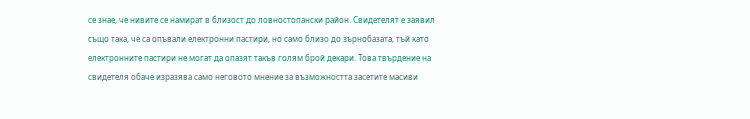се знае, че нивите се намират в близост до ловностопански район. Свидетелят е заявил също така, че са опъвали електронни пастири, но само близо до зърнобазата, тъй като електронните пастири не могат да опазят такъв голям брой декари. Това твърдение на свидетеля обаче изразява само неговото мнение за възможността засетите масиви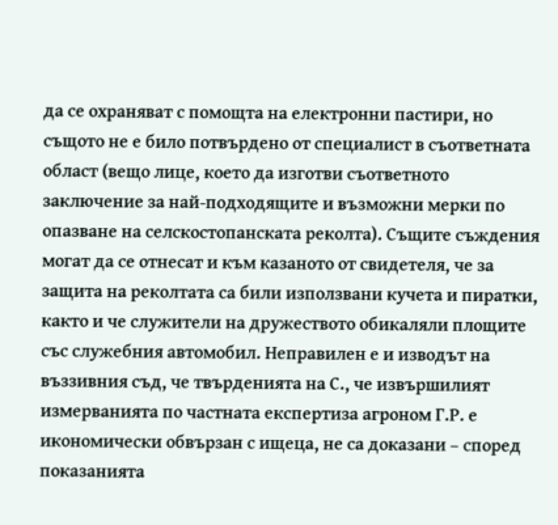да се охраняват с помощта на електронни пастири, но същото не е било потвърдено от специалист в съответната област (вещо лице, което да изготви съответното заключение за най-подходящите и възможни мерки по опазване на селскостопанската реколта). Същите съждения могат да се отнесат и към казаното от свидетеля, че за защита на реколтата са били използвани кучета и пиратки, както и че служители на дружеството обикаляли площите със служебния автомобил. Неправилен е и изводът на въззивния съд, че твърденията на С., че извършилият измерванията по частната експертиза агроном Г.Р. е икономически обвързан с ищеца, не са доказани – според показанията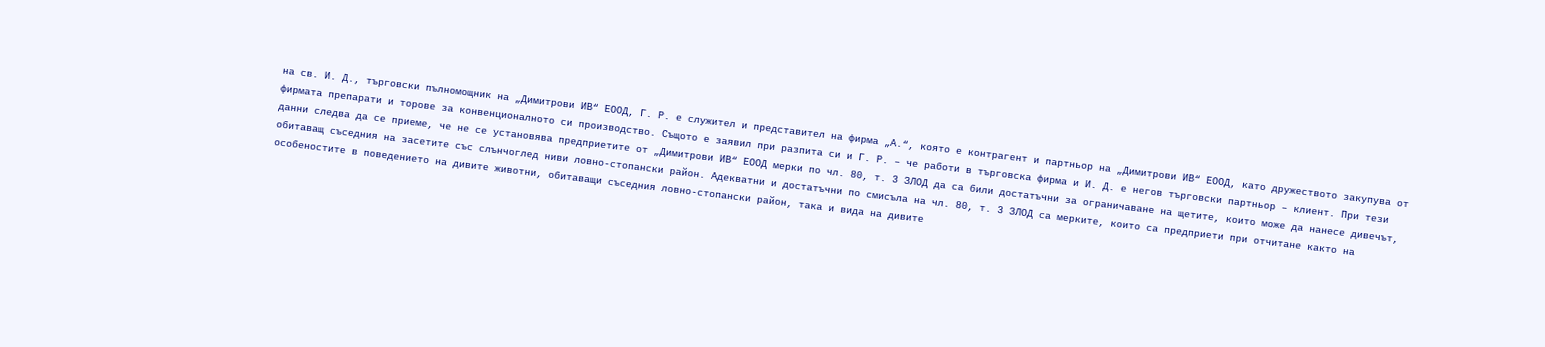на св. И. Д., търговски пълномощник на „Димитрови ИВ“ ЕООД, Г. Р. е служител и представител на фирма „А.“, която е контрагент и партньор на „Димитрови ИВ“ ЕООД, като дружеството закупува от фирмата препарати и торове за конвенционалното си производство. Същото е заявил при разпита си и Г. Р. – че работи в търговска фирма и И. Д. е негов търговски партньор – клиент. При тези данни следва да се приеме, че не се установява предприетите от „Димитрови ИВ“ ЕООД мерки по чл. 80, т. 3 ЗЛОД да са били достатъчни за ограничаване на щетите, които може да нанесе дивечът, обитаващ съседния на засетите със слънчоглед ниви ловно-стопански район. Адекватни и достатъчни по смисъла на чл. 80, т. 3 ЗЛОД са мерките, които са предприети при отчитане както на особеностите в поведението на дивите животни, обитаващи съседния ловно-стопански район, така и вида на дивите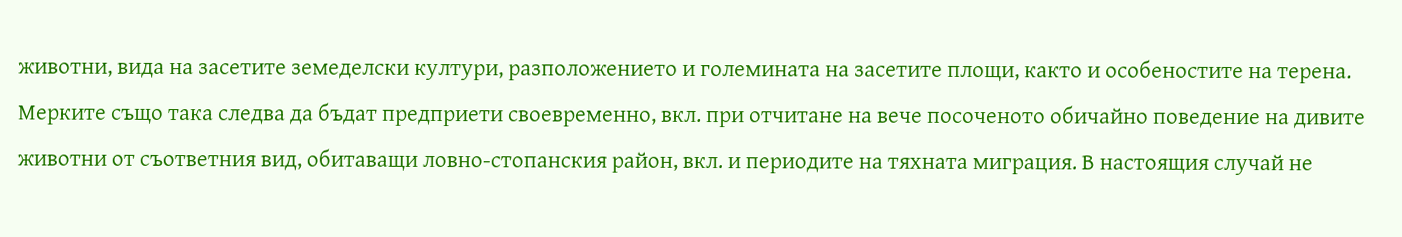животни, вида на засетите земеделски култури, разположението и големината на засетите площи, както и особеностите на терена. Мерките също така следва да бъдат предприети своевременно, вкл. при отчитане на вече посоченото обичайно поведение на дивите животни от съответния вид, обитаващи ловно-стопанския район, вкл. и периодите на тяхната миграция. В настоящия случай не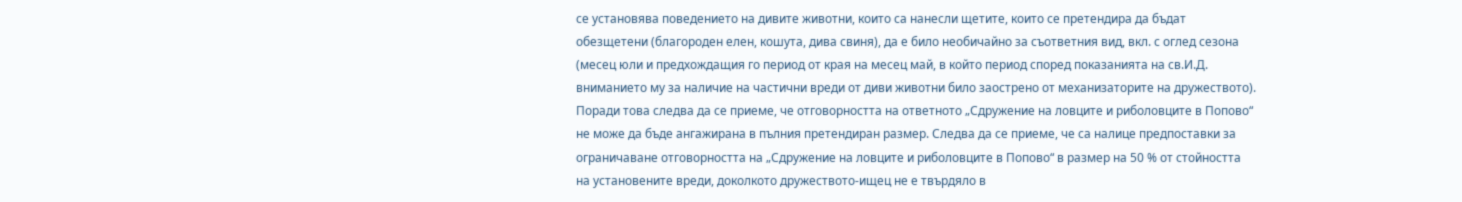се установява поведението на дивите животни, които са нанесли щетите, които се претендира да бъдат обезщетени (благороден елен, кошута, дива свиня), да е било необичайно за съответния вид, вкл. с оглед сезона (месец юли и предхождащия го период от края на месец май, в който период според показанията на св.И.Д. вниманието му за наличие на частични вреди от диви животни било заострено от механизаторите на дружеството). Поради това следва да се приеме, че отговорността на ответното „Сдружение на ловците и риболовците в Попово“ не може да бъде ангажирана в пълния претендиран размер. Следва да се приеме, че са налице предпоставки за ограничаване отговорността на „Сдружение на ловците и риболовците в Попово“ в размер на 50 % от стойността на установените вреди, доколкото дружеството-ищец не е твърдяло в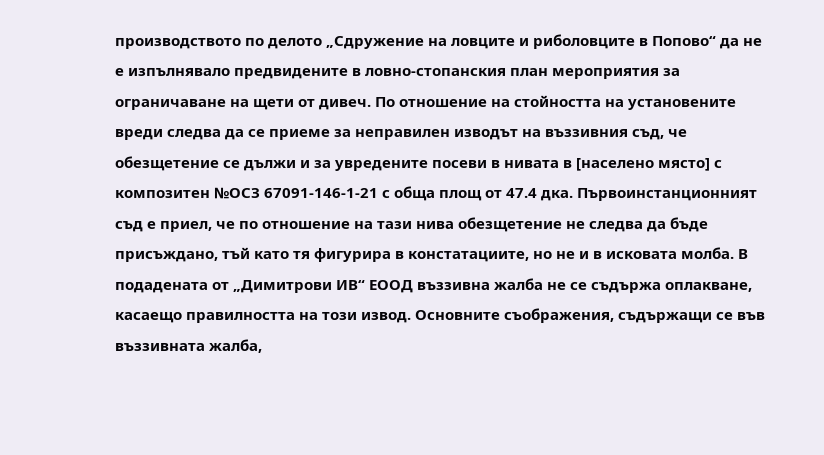производството по делото „Сдружение на ловците и риболовците в Попово“ да не е изпълнявало предвидените в ловно-стопанския план мероприятия за ограничаване на щети от дивеч. По отношение на стойността на установените вреди следва да се приеме за неправилен изводът на въззивния съд, че обезщетение се дължи и за увредените посеви в нивата в [населено място] с композитен №ОСЗ 67091-146-1-21 с обща площ от 47.4 дка. Първоинстанционният съд е приел, че по отношение на тази нива обезщетение не следва да бъде присъждано, тъй като тя фигурира в констатациите, но не и в исковата молба. В подадената от „Димитрови ИВ“ ЕООД въззивна жалба не се съдържа оплакване, касаещо правилността на този извод. Основните съображения, съдържащи се във въззивната жалба,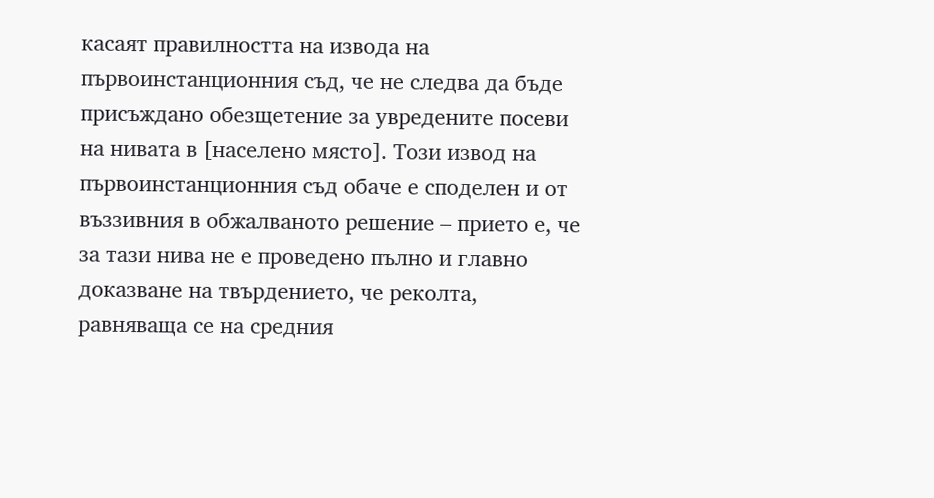касаят правилността на извода на първоинстанционния съд, че не следва да бъде присъждано обезщетение за увредените посеви на нивата в [населено място]. Този извод на първоинстанционния съд обаче е споделен и от въззивния в обжалваното решение – прието е, че за тази нива не е проведено пълно и главно доказване на твърдението, че реколта, равняваща се на средния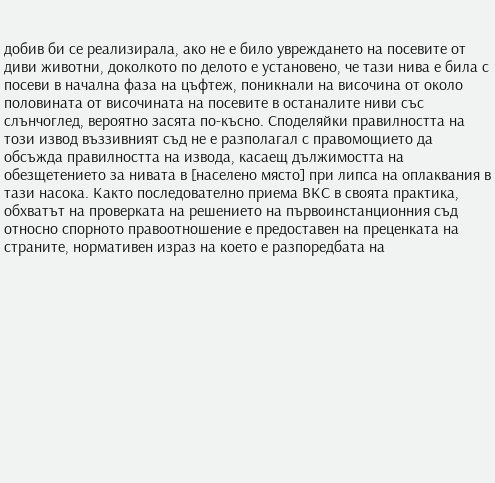добив би се реализирала, ако не е било увреждането на посевите от диви животни, доколкото по делото е установено, че тази нива е била с посеви в начална фаза на цъфтеж, поникнали на височина от около половината от височината на посевите в останалите ниви със слънчоглед, вероятно засята по-късно. Споделяйки правилността на този извод въззивният съд не е разполагал с правомощието да обсъжда правилността на извода, касаещ дължимостта на обезщетението за нивата в [населено място] при липса на оплаквания в тази насока. Както последователно приема ВКС в своята практика, обхватът на проверката на решението на първоинстанционния съд относно спорното правоотношение е предоставен на преценката на страните, нормативен израз на което е разпоредбата на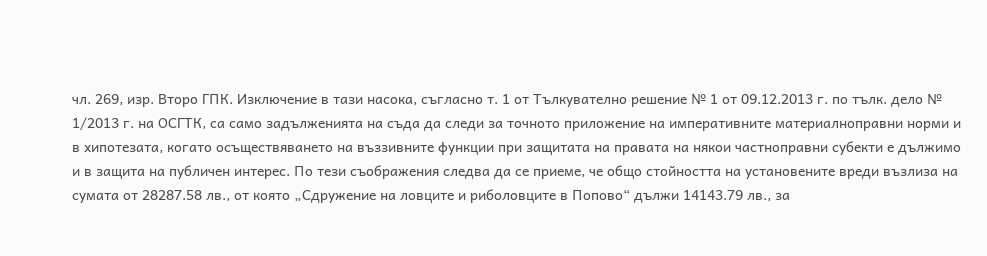чл. 269, изр. Второ ГПК. Изключение в тази насока, съгласно т. 1 от Тълкувателно решение № 1 от 09.12.2013 г. по тълк. дело № 1/2013 г. на ОСГТК, са само задълженията на съда да следи за точното приложение на императивните материалноправни норми и в хипотезата, когато осъществяването на въззивните функции при защитата на правата на някои частноправни субекти е дължимо и в защита на публичен интерес. По тези съображения следва да се приеме, че общо стойността на установените вреди възлиза на сумата от 28287.58 лв., от която „Сдружение на ловците и риболовците в Попово“ дължи 14143.79 лв., за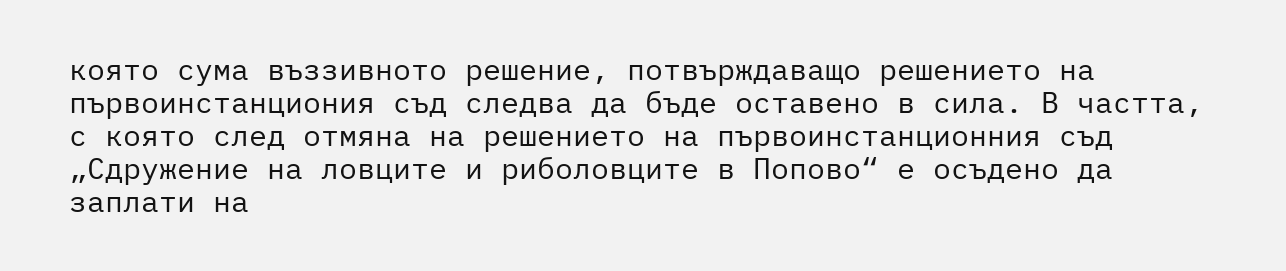която сума въззивното решение, потвърждаващо решението на първоинстанциония съд следва да бъде оставено в сила. В частта, с която след отмяна на решението на първоинстанционния съд „Сдружение на ловците и риболовците в Попово“ е осъдено да заплати на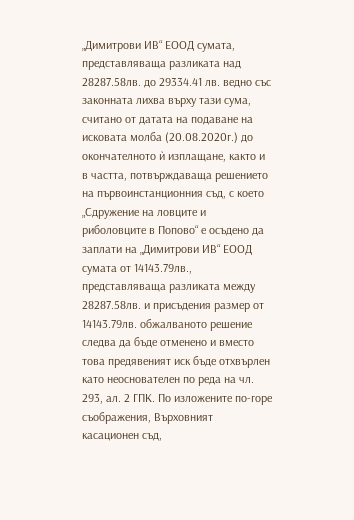„Димитрови ИВ“ ЕООД сумата, представляваща разликата над 28287.58лв. до 29334.41 лв. ведно със законната лихва върху тази сума, считано от датата на подаване на исковата молба (20.08.2020г.) до окончателното ѝ изплащане, както и в частта, потвърждаваща решението на първоинстанционния съд, с което „Сдружение на ловците и риболовците в Попово“ е осъдено да заплати на „Димитрови ИВ“ ЕООД сумата от 14143.79лв., представляваща разликата между 28287.58лв. и присъдения размер от 14143.79лв. обжалваното решение следва да бъде отменено и вместо това предявеният иск бъде отхвърлен като неоснователен по реда на чл. 293, ал. 2 ГПК. По изложените по-горе съображения, Върховният касационен съд,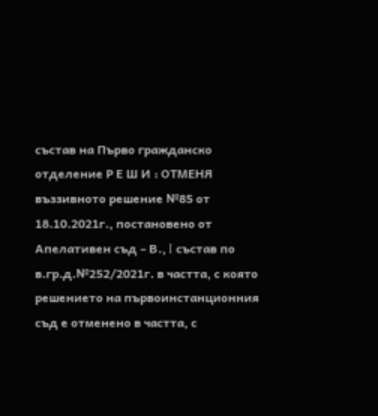състав на Първо гражданско отделение Р Е Ш И : ОТМЕНЯ въззивното решение №85 от 18.10.2021г., постановено от Апелативен съд – В., I състав по в.гр.д.№252/2021г. в частта, с която решението на първоинстанционния съд е отменено в частта, с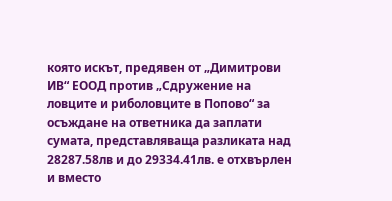която искът, предявен от „Димитрови ИВ“ ЕООД против „Сдружение на ловците и риболовците в Попово“ за осъждане на ответника да заплати сумата, представляваща разликата над 28287.58лв и до 29334.41лв. е отхвърлен и вместо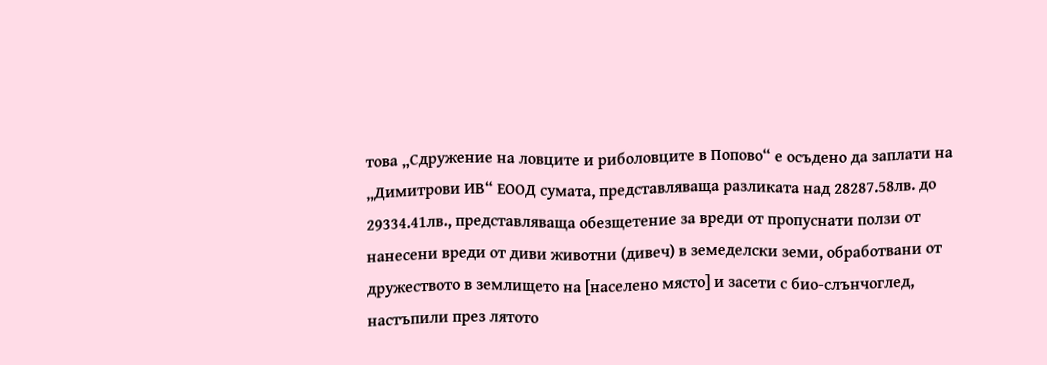това „Сдружение на ловците и риболовците в Попово“ е осъдено да заплати на „Димитрови ИВ“ ЕООД сумата, представляваща разликата над 28287.58лв. до 29334.41лв., представляваща обезщетение за вреди от пропуснати ползи от нанесени вреди от диви животни (дивеч) в земеделски земи, обработвани от дружеството в землището на [населено място] и засети с био-слънчоглед, настъпили през лятото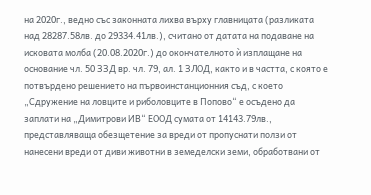на 2020г., ведно със законната лихва върху главницата (разликата над 28287.58лв. до 29334.41лв.), считано от датата на подаване на исковата молба (20.08.2020г.) до окончателното ѝ изплащане на основание чл. 50 ЗЗД вр. чл. 79, ал. 1 ЗЛОД, както и в частта, с която е потвърдено решението на първоинстанционния съд, с което „Сдружение на ловците и риболовците в Попово“ е осъдено да заплати на „Димитрови ИВ“ ЕООД сумата от 14143.79лв., представляваща обезщетение за вреди от пропуснати ползи от нанесени вреди от диви животни в земеделски земи, обработвани от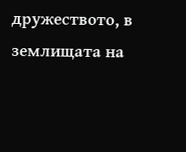дружеството, в землищата на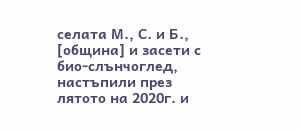селата М., С. и Б., [община] и засети с био-слънчоглед, настъпили през лятото на 2020г. и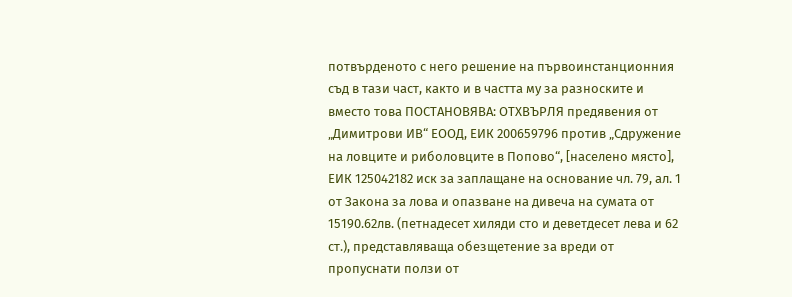потвърденото с него решение на първоинстанционния съд в тази част, както и в частта му за разноските и вместо това ПОСТАНОВЯВА: ОТХВЪРЛЯ предявения от „Димитрови ИВ“ ЕООД, ЕИК 200659796 против „Сдружение на ловците и риболовците в Попово“, [населено място], ЕИК 125042182 иск за заплащане на основание чл. 79, ал. 1 от Закона за лова и опазване на дивеча на сумата от 15190.62лв. (петнадесет хиляди сто и деветдесет лева и 62 ст.), представляваща обезщетение за вреди от пропуснати ползи от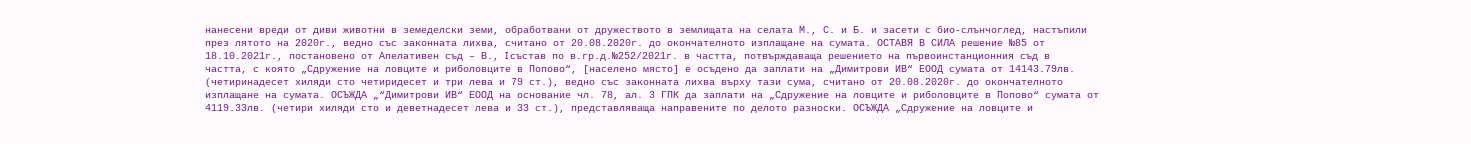нанесени вреди от диви животни в земеделски земи, обработвани от дружеството в землищата на селата М., С. и Б. и засети с био-слънчоглед, настъпили през лятото на 2020г., ведно със законната лихва, считано от 20.08.2020г. до окончателното изплащане на сумата. ОСТАВЯ В СИЛА решение №85 от 18.10.2021г., постановено от Апелативен съд – В., I състав по в.гр.д.№252/2021г. в частта, потвърждаваща решението на първоинстанционния съд в частта, с която „Сдружение на ловците и риболовците в Попово“, [населено място] е осъдено да заплати на „Димитрови ИВ“ ЕООД сумата от 14143.79лв. (четиринадесет хиляди сто четиридесет и три лева и 79 ст.), ведно със законната лихва върху тази сума, считано от 20.08.2020г. до окончателното изплащане на сумата. ОСЪЖДА „“Димитрови ИВ“ ЕООД на основание чл. 78, ал. 3 ГПК да заплати на „Сдружение на ловците и риболовците в Попово“ сумата от 4119.33лв. (четири хиляди сто и деветнадесет лева и 33 ст.), представляваща направените по делото разноски. ОСЪЖДА „Сдружение на ловците и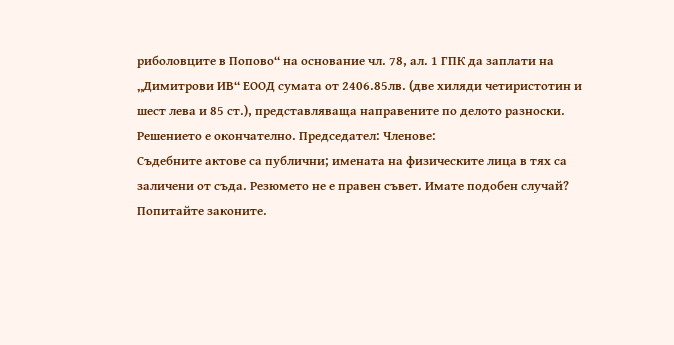риболовците в Попово“ на основание чл. 78, ал. 1 ГПК да заплати на „Димитрови ИВ“ ЕООД сумата от 2406.85лв. (две хиляди четиристотин и шест лева и 85 ст.), представляваща направените по делото разноски. Решението е окончателно. Председател: Членове:
Съдебните актове са публични; имената на физическите лица в тях са заличени от съда. Резюмето не е правен съвет. Имате подобен случай? Попитайте законите.